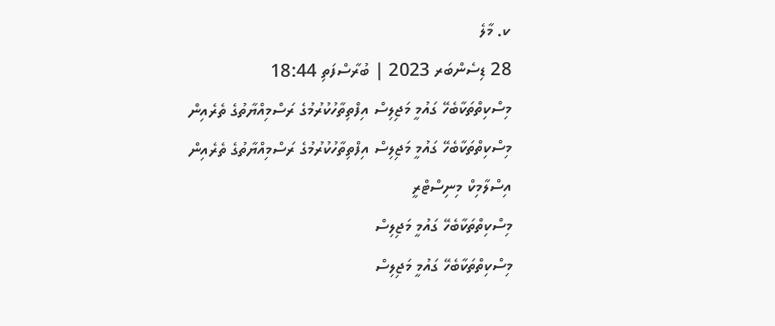ކ. މާލެ
28 ޑިސެންބަރ 2023 | ބުރާސްފަތި 18:44
މިސްކިތްތަކާބެހޭ ގައުމީ މަޖިލިސް އިފްތިތާހުކުރުމުގެ ރަސްމިއްޔާތުގެ ތެރެއިން
މިސްކިތްތަކާބެހޭ ގައުމީ މަޖިލިސް އިފްތިތާހުކުރުމުގެ ރަސްމިއްޔާތުގެ ތެރެއިން
އިސްލާމިކް މިނިސްޓްރީ
މިސްކިތްތަކާބެހޭ ގައުމީ މަޖިލިސް
މިސްކިތްތަކާބެހޭ ގައުމީ މަޖިލިސް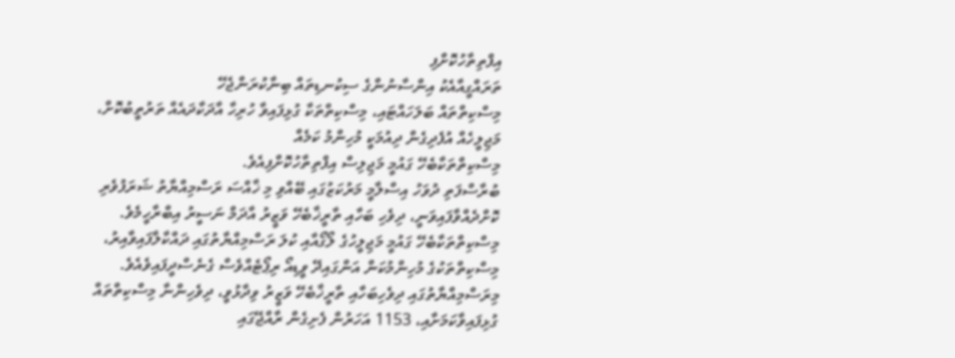އިފްތިތާހުކޮށްފި
ތަރައްގީއާއެކު އިންސާނުންގެ ސިކުނޑިތައް ބިނާކުރަންޖެހޭ
މިސްކިތްތައް ބަލަހައްޓައި، މިސްކިތްތަކާ ގުޅިފައިވާ ހުރިހާ އާދަކާދައެއް ތަރުތީބުކޮށް، މަޖިލީހެއް އުފެދިގެން ދިއުމަކީ މުހިންމު ކަމެއް
މިސްކިތްތަކާބެހޭ ގައުމީ މަޖިލިސް އިފްތިތާހުކޮށްފިއެވެ.
ބުރާސްފަތި ދުވަހު އިސްލާމީ މަރުކަޒުގައި ބޭއްވި މި ޚާއްސަ ރަސްމިއްޔާތު ޝަރަފުވެރި ކޮށްދެއްވާފައިވަނީ، ދިވެހި ބަހާއި ތާރީޚާބެހޭ ވަޒީރު އާދަމް ނަސީރު އިބްރާހީމެވެ.
މިސްކިތްތަކާބެހޭ ގައުމީ މަޖިލީހުގެ ލޯގޯއާއި ކުލަ ރަސްމިއްޔާތުގައި ދައްކާލާފައިވާއިރު، މިސްކިތްތަކުގެ މުހިންމުކަން އަންގައިދޭ ވީޑިއޯ ރިޕޯޓެއްވެސް ގެނެސްދީފައިވެއެވެ.
މިރަސްމިއްޔާތުގައި ދިވެހިބަހާއި ތާރީޚާބެހޭ ވަޒީރު ވިދާޅުވީ، ދިވެހިންނާ މިސްކިތްތައް ގުޅިފައިވާކަމަށާއި، 1153 އަހަރުން ފެށިގެން ރާއްޖޭގައި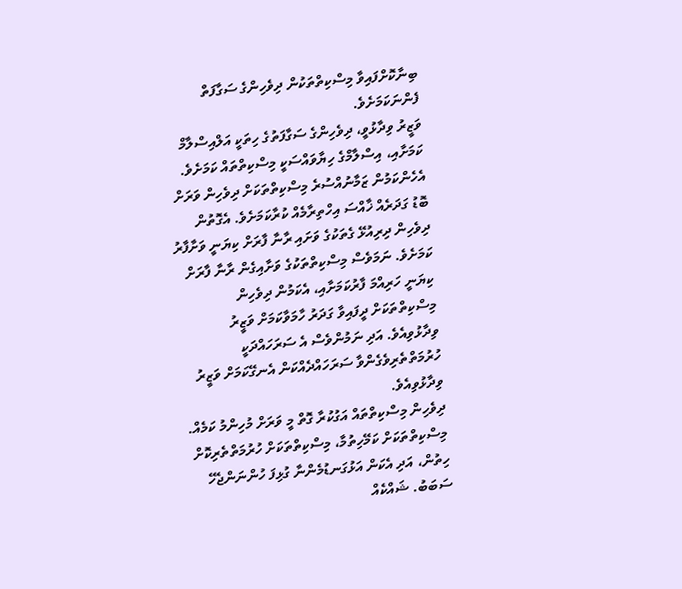ބިނާކޮށްފައިވާ މިސްކިތްތަކުން ދިވެހިންގެ ސަގާފަތް ފެންނަކަމަށެވެ.
ވަޒީރު ވިދާޅުވީ، ދިވެހިންގެ ސަގާފަތުގެ ހިތަކީ އަލްއިސްލާމް ކަމަށާއި، އިސްލާމްގެ ހިޔާވައްސަކީ މިސްކިތްތައް ކަމަށެވެ. އެހެންކަމުން ޒަމާނުއްސުރެ މިސްކިތްތަކަށް ދިވެހިން ވަރަށް ބޮޑު ގަދަރެއް ޚާއްސަ އިހްތިރާމެއް ކުރާކަމަށެވެ. އެގޮތުން ދިވެހިން ދިރިއުޅޭ ގެތަކުގެ ވަށައި ރާނާ ފާރަށް ކިޔަނީ ވަށާފާރު ކަމަށެވެ. ނަމަވެސް މިސްކިތްތަކުގެ ވަށާއިގެން ރާނާ ފާރަށް ކިޔަނީ ހަރިއްމަ ފާރުކަމަށާއި، އެކަމުން ދިވެހިން މިސްކިތްތަކަށް ދީފައިވާ ގަދަރު ހާމަވާކަމަށް ވަޒީރު ވިދާޅުވިއެވެ. އަދި ނަމުންވެސް އެ ސަރަހައްދަކީ ހުރުމަތްތެރިވެގެންވާ ސަރަހައްދެއްކަން އެނގޭކަމަށް ވަޒީރު ވިދާޅުވިއެވެ.
ދިވެހިން މިސްކިތްތައް އަގުކުރާ ގޮތް މީ ވަރަށް މުހިންމު ކަމެއް. މިސްކިތްތަކަށް ކަމޭހިތުމާ، މިސްކިތްތަކަށް ހުރުމަތްތެރިކޮށް ހިތުން، އަދި އެކަން އަޅުގަނޑުމެންނާ ގުޅިފަ ހުންނަންޖެހޭ ސަބަބު. ޝައްކެއް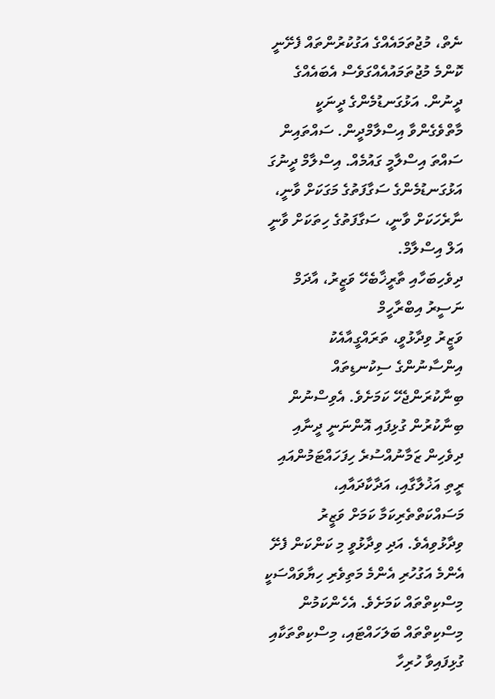ނެތް، މުޖުތަމައެއްގެ އަގުކުރުންތައް ފެށޭނީ ކޮންމެ މުޖުތަމައުއެއްގަވެސް އެބައެއްގެ ދީނުން. އަޅުގަނޑުމެންގެ ދީނަކީ މާތްވެގެންވާ އިސްލާމްދީން. ސައްތައިން ސައްތަ އިސްލާމީ ގައުމެއް. އިސްލާމް ދީނުގަ އަޅުގަނޑުމެންގެ ސަގާފަތުގެ މަގަކަށް ވާނީ، ނާރެހަކަށް ވާނީ، ސަގާފަތުގެ ހިތަކަށް ވާނީ އަލް އިސްލާމް.
ދިވެހިބަހާއި ތާރީޚާބެހޭ ވަޒީރު، އާދަމް ނަސީރު އިބްރާހީމް
ވަޒީރު ވިދާޅުވީ، ތަރައްގީއާއެކު އިންސާނުންގެ ސިކުނޑިތައް ބިނާކުރަންޖެހޭ ކަމަށެވެ. އެވިސްނުން ބިނާކުރުން ގުޅިފައި އޮންނަނީ ދީނާއި ދިވެހިން ޒަމާނުއްސުރެ ހިފަހައްޓަމުންއައި ރީތި އަޚުލާގާއި، އަދާކާދައާއި، މަސައްކަތްތެރިކަމާ ކަމަށް ވަޒީރު ވިދާޅުވިއެވެ. އަދި ވިދާޅުވީ މި ކަންކަން ފެށޭ އެންމެ އަގުހުރި އެންމެ މަތިވެރި ހިޔާވައްސަކީ މިސްކިތްތައް ކަމަށެވެ. އެހެންކަމުން މިސްކިތްތައް ބަލަހައްޓައި، މިސްކިތްތަކާއި ގުޅިފައިވާ ހުރިހާ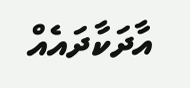އާދަކާދައެއް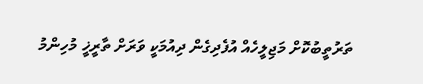ތަރުތީބުކޮށް މަޖިލީހެއް އުފެދިގެން ދިއުމަކީ ވަރަށް ތާރީޚީ މުހިންމު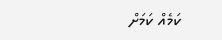ކަމެއް ކަމަށް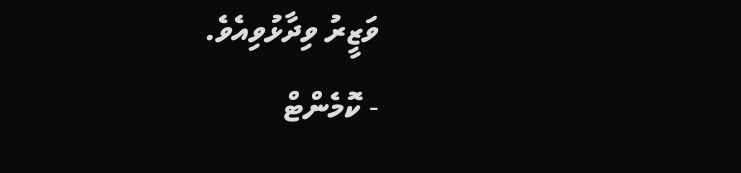ވަޒީރު ވިދާޅުވިއެވެ.
- ކޮމެންޓް